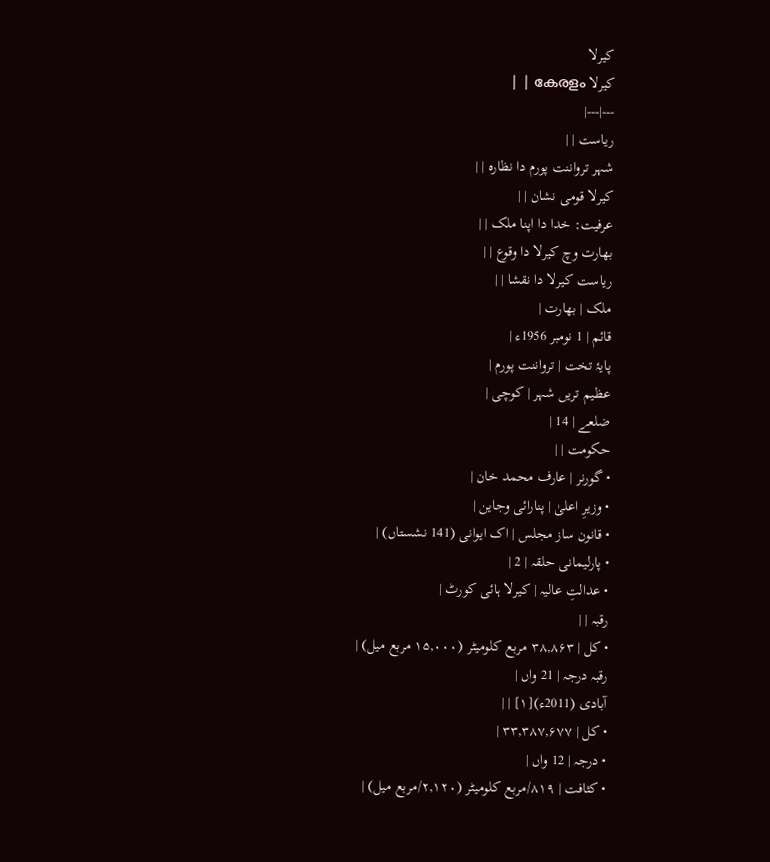کیرلا
کیرلا കേരളം | |
---|---|
ریاست | |
شہر ترواننت پورم دا نظارہ | |
کیرلا قومی نشان | |
عرفیت: خدا دا اپنا ملک | |
بھارت وچ کیرلا دا وقوع | |
ریاست کیرلا دا نقشا | |
ملک | بھارت |
قائم | 1 نومبر 1956ء |
پایۂ تخت | ترواننت پورم |
عظیم تریں شہر | کوچی |
ضلعے | 14 |
حکومت | |
• گورنر | عارف محمد خان |
• وزیرِ اعلیٰ | پنارائی وجاین |
• قانون ساز مجلس | اک ایوانی (141 نشستاں) |
• پارلیمانی حلقہ | 2 |
• عدالتِ عالیہ | کیرلا ہائی کورٹ |
رقبہ | |
• کل | ۳۸,۸۶۳ مربع کلومیٹر (۱۵,۰۰۰ مربع میل) |
رقبہ درجہ | 21 واں |
آبادی (2011ء)[۱] | |
• کل | ۳۳,۳۸۷,۶۷۷ |
• درجہ | 12 واں |
• کثافت | ۸۱۹/مربع کلومیٹر (۲,۱۲۰/مربع میل) |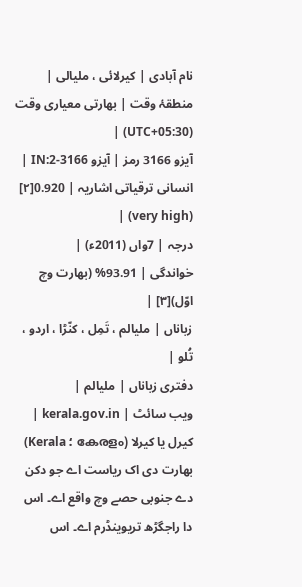نام آبادی | کیرلائی ، ملیالی |
منطقۂ وقت | بھارتی معیاری وقت (UTC+05:30) |
آیزو 3166 رمز | آیزو 3166-2:IN |
انسانی ترقیاتی اشاریہ | 0.920[۲] (very high) |
درجہ | 7واں (2011ء) |
خواندگی | 93.91% (بھارت وچ اوّل)[۳] |
زباناں | ملیالم ، تَمِل ، کنّڑا ، اردو ، تُلو |
دفتری زباناں | ملیالم |
ویب سائٹ | kerala.gov.in |
کیرل یا کیرلا (കേരളം ؛ Kerala) بھارت دی اک ریاست اے جو دکن دے جنوبی حصے وچ واقع اے۔ اس دا راجگڑھ تریوینڈرم اے۔ اس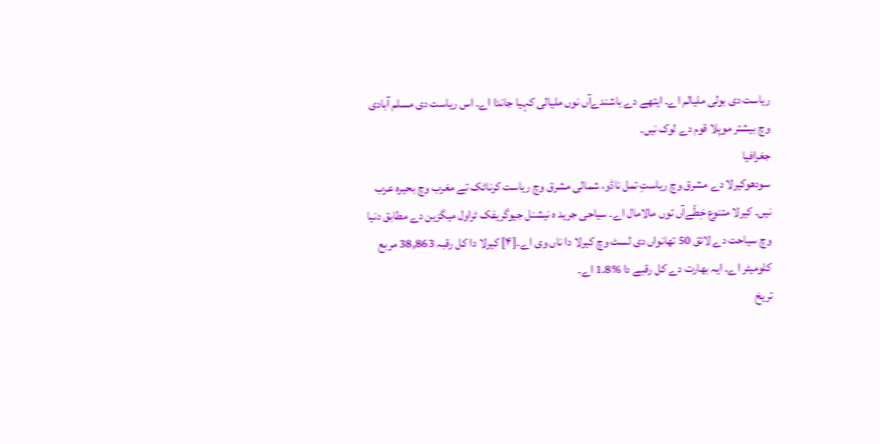ریاست دی بولی ملیالم اے۔ ایتھے دے باشندےآں نوں ملیالی کہیا جاندا اے۔ اس ریاست دی مسلم آبادی وچ بیشتر موپلا قوم دے لوک نيں۔
جغرافیا
سودھوکیرلا دے مشرق وچ ریاستِ تمل ناڈو، شمالی مشرق وچ ریاست کرناٹک تے مغرب وچ بحیرہ عرب نيں۔ کیرلا متنوع خِطّےآں توں مالامال اے۔ سیاحی جرید ہ نیشنل جیوگریفک ٹراول میگزین دے مطابق دنیا وچ سیاحت دے لائق 50 تھانواں دی لسٹ وچ کیرلا دا ناں وی اے۔[۴] کیرلا دا کل رقبہ 38,863 مربع کلومیٹر اے۔ ایہ بھارت دے کل رقبے دا %1.8 اے۔
تریخ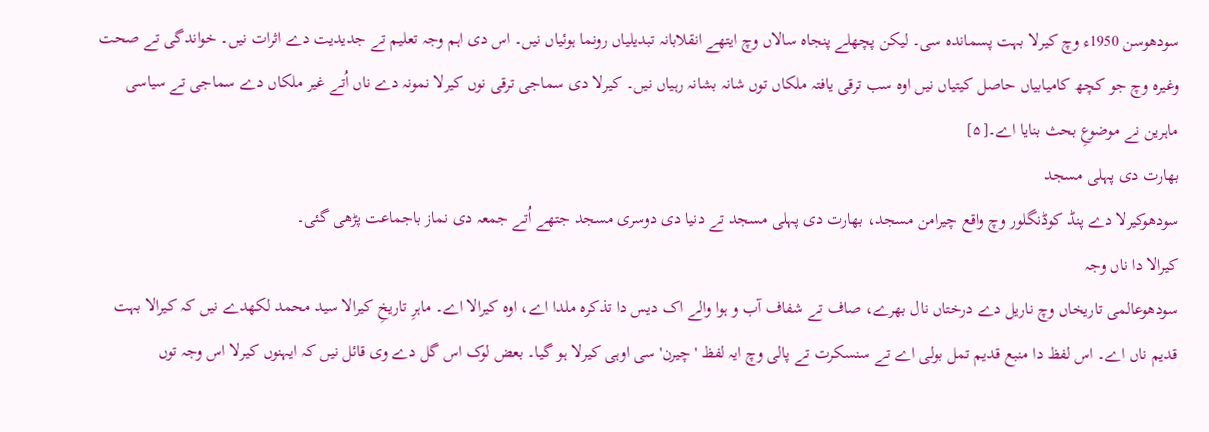سودھوسن 1950ء وچ کیرلا بہت پسماندہ سی۔ لیکن پچھلے پنجاہ سالاں وچ ایتھے انقلابانہ تبدیلیاں رونما ہوئیاں نيں۔ اس دی اہم وجہ تعلیم تے جدیدیت دے اثرات نيں۔ خواندگی تے صحت وغیرہ وچ جو کچھ کامیابیاں حاصل کيتياں نيں اوہ سب ترقی یافتہ ملکاں توں شانہ بشانہ رہیاں نيں۔ کیرلا دی سماجی ترقی نوں کیرلا نمونہ دے ناں اُتے غیر ملکاں دے سماجی تے سیاسی ماہرین نے موضوعِ بحث بنایا اے۔[۵]
بھارت دی پہلی مسجد
سودھوکیرلا دے پنڈ کوڈنگلور وچ واقع چیرامن مسجد، بھارت دی پہلی مسجد تے دنیا دی دوسری مسجد جتھے اُتے جمعہ دی نماز باجماعت پڑھی گئی۔
کیرالا دا ناں وجہ
سودھوعالمی تاریخاں وچ ناریل دے درختاں نال بھرے، صاف تے شفاف آب و ہوا والے اک دیس دا تذکرہ ملدا اے، اوہ کیرالا اے۔ ماہرِ تاریخِ کیرالا سید محمد لکھدے نيں کہ کیرالا بہت قدیم ناں اے۔ اس لفظ دا منبع قدیم تمل بولی اے تے سنسکرت تے پالی وچ ایہ لفظ 'چیرن' سی اوہی کیرلا ہو گیا۔ بعض لوک اس گل دے وی قائل نيں کہ ایہنوں کیرلا اس وجہ توں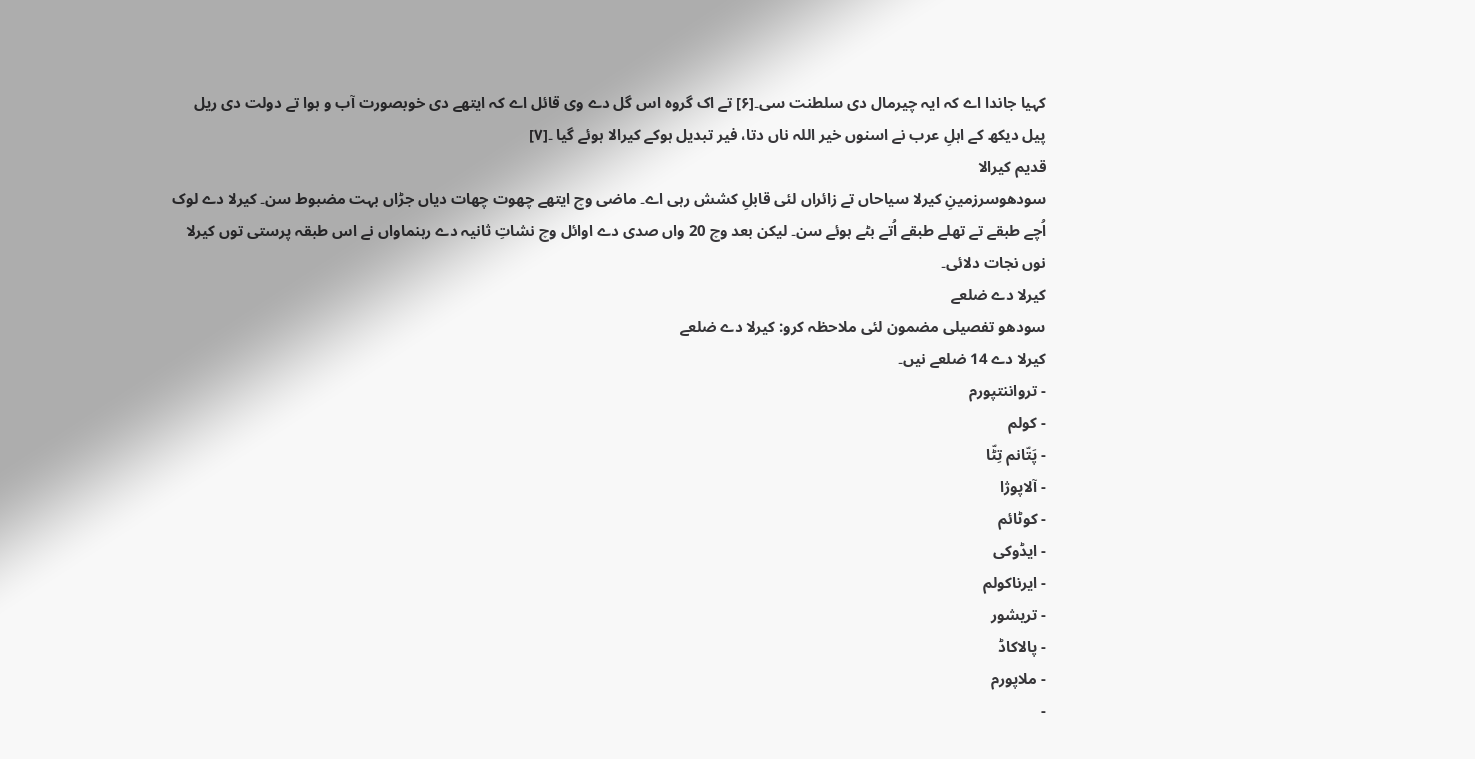کہیا جاندا اے کہ ایہ چیرمال دی سلطنت سی۔[۶] تے اک گروہ اس گل دے وی قائل اے کہ ایتھے دی خوبصورت آب و ہوا تے دولت دی ریل پیل دیکھ کے اہلِ عرب نے اسنوں خیر اللہ ناں دتا، فیر تبدیل ہوکے کیرالا ہوئے گیا ۔[۷]
قدیم کیرالا
سودھوسرزمینِ کیرلا سیاحاں تے زائراں لئی قابلِ کشش رہی اے۔ ماضی وچ ایتھے چھوت چھات دیاں جڑاں بہت مضبوط سن۔ کیرلا دے لوک اُچے طبقے تے تھلے طبقے اُتے بٹے ہوئے سن۔ لیکن بعد وچ 20 واں صدی دے اوائل وچ نشاتِ ثانیہ دے رہنماواں نے اس طبقہ پرستی توں کیرلا نوں نجات دلائی۔
کیرلا دے ضلعے
سودھو تفصیلی مضمون لئی ملاحظہ کرو: کیرلا دے ضلعے
کیرلا دے 14 ضلعے نيں۔
- ترواننتپورم
- کولم
- پَتّانم تِٹّا
- آلاپوژا
- کوٹائم
- ایڈوکی
- ایرناکولم
- تریشور
- پالاکاڈ
- ملاپورم
-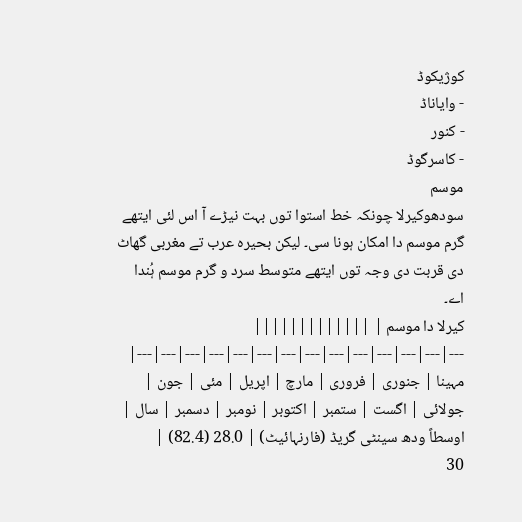کوژیکوڈ
- وایاناڈ
- کنور
- کاسرگوڈ
موسم
سودھوکیرلا چونکہ خط استوا توں بہت نیڑے آ اس لئی ایتھے گرم موسم دا امکان ہونا سی۔ لیکن بحیرہ عرب تے مغربی گھاٹ دی قربت دی وجہ توں ایتھے متوسط سرد و گرم موسم ہُندا اے۔
کیرلا دا موسم | |||||||||||||
---|---|---|---|---|---|---|---|---|---|---|---|---|---|
مہینا | جنوری | فروری | مارچ | اپریل | مئی | جون | جولائی | اگست | ستمبر | اکتوبر | نومبر | دسمبر | سال |
اوسطاً ودھ سینٹی گریڈ (فارنہائیٹ) | 28.0 (82.4) |
30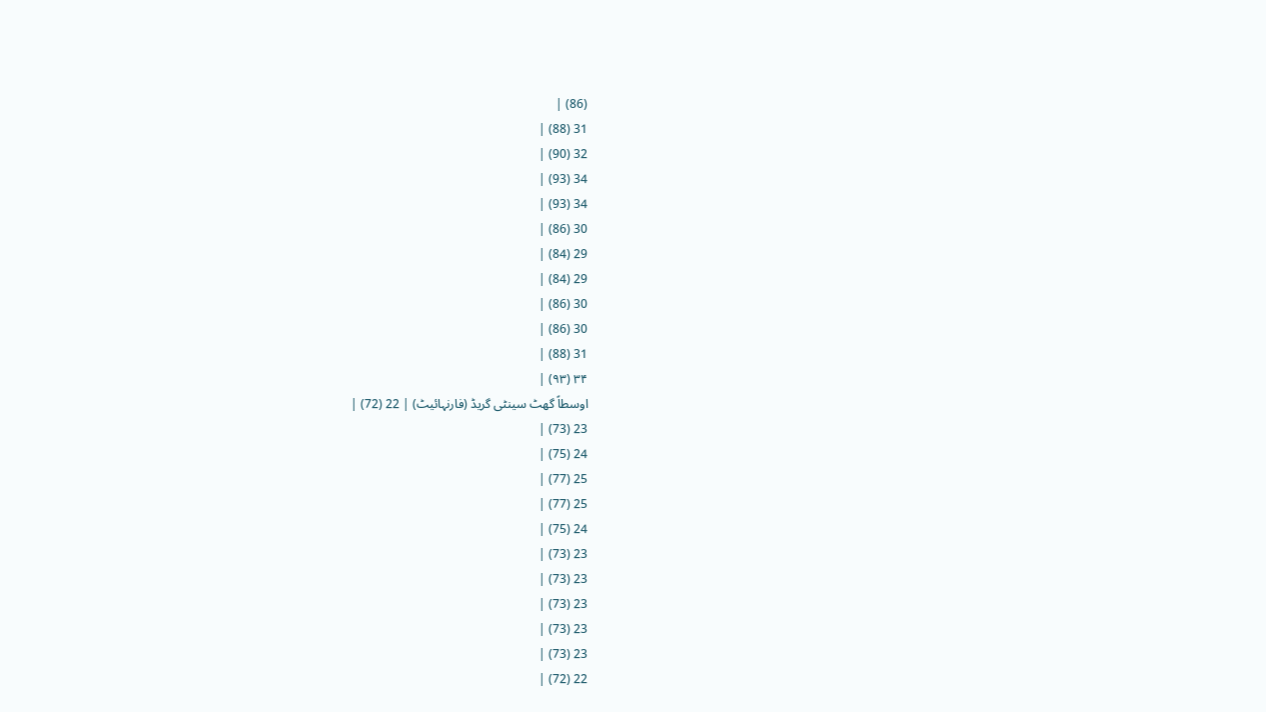(86) |
31 (88) |
32 (90) |
34 (93) |
34 (93) |
30 (86) |
29 (84) |
29 (84) |
30 (86) |
30 (86) |
31 (88) |
۳۴ (۹۳) |
اوسطاً گھٹ سینٹی گریڈ (فارنہائیٹ) | 22 (72) |
23 (73) |
24 (75) |
25 (77) |
25 (77) |
24 (75) |
23 (73) |
23 (73) |
23 (73) |
23 (73) |
23 (73) |
22 (72) |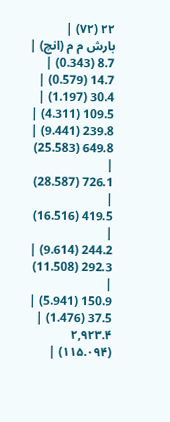۲۲ (۷۲) |
بارش م م (انچ) | 8.7 (0.343) |
14.7 (0.579) |
30.4 (1.197) |
109.5 (4.311) |
239.8 (9.441) |
649.8 (25.583) |
726.1 (28.587) |
419.5 (16.516) |
244.2 (9.614) |
292.3 (11.508) |
150.9 (5.941) |
37.5 (1.476) |
۲,۹۲۳.۴ (۱۱۵.۰۹۴) |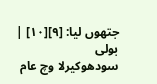جتھوں لیا: [۹][۱۰] |
بولی
سودھوکیرلا وچ عام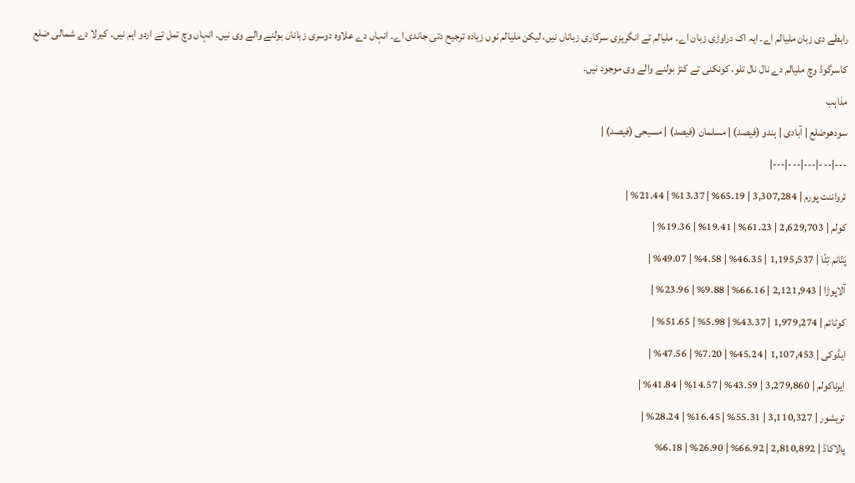رابطے دی زبان ملیالم اے۔ ایہ اک دراوڑی زبان اے۔ ملیالم تے انگریزی سرکاری زباناں نيں، لیکن ملیالم نوں زیادہ ترجیح دتی جاندی اے۔ انہاں دے علاوہ دوسری زباناں بولنے والے وی نيں۔ انہاں وچ تمل تے اردو اہم نيں۔ کیرلا دے شمالی ضلع کاسرگوڈ وچ ملیالم دے نال نال تلو، کونکنی تے کنڑ بولنے والے وی موجود نيں۔
مذاہب
سودھوضلع | آبادی | ہندو (فیصد) | مسلمان (فیصد) | مسیحی (فیصد) |
---|---|---|---|---|
ترواننت پورم | 3,307,284 | 65.19% | 13.37% | 21.44% |
کولم | 2,629,703 | 61.23% | 19.41% | 19.36% |
پَتّانم تِٹّا | 1,195,537 | 46.35% | 4.58% | 49.07% |
آلاپوژا | 2,121,943 | 66.16% | 9.88% | 23.96% |
کوٹائم | 1,979,274 | 43.37% | 5.98% | 51.65% |
ایڈوکی | 1,107,453 | 45.24% | 7.20% | 47.56% |
ایرناکولم | 3,279,860 | 43.59% | 14.57% | 41.84% |
تریشور | 3,110,327 | 55.31% | 16.45% | 28.24% |
پالاکاڈ | 2,810,892 | 66.92% | 26.90% | 6.18%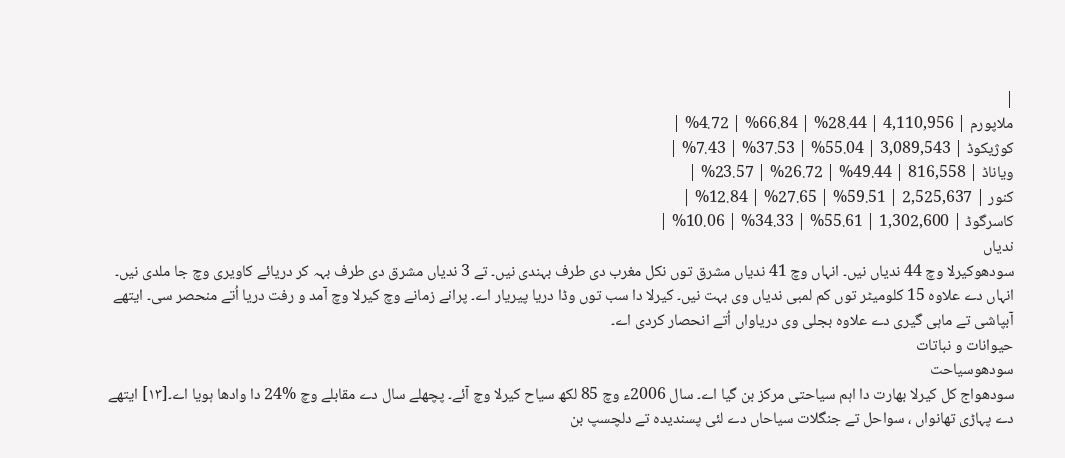|
ملاپورم | 4,110,956 | 28.44% | 66.84% | 4.72% |
کوژیکوڈ | 3,089,543 | 55.04% | 37.53% | 7.43% |
ویاناڈ | 816,558 | 49.44% | 26.72% | 23.57% |
کنور | 2,525,637 | 59.51% | 27.65% | 12.84% |
کاسرگوڈ | 1,302,600 | 55.61% | 34.33% | 10.06% |
ندیاں
سودھوکیرلا وچ 44 ندیاں نيں۔ انہاں وچ 41 ندیاں مشرق توں نکل مغرب دی طرف بہندی نيں۔ تے 3 ندیاں مشرق دی طرف بہہ کر دریائے کاویری وچ جا ملدی نيں۔ انہاں دے علاوہ 15 کلومیٹر توں کم لمبی ندیاں وی بہت نيں۔ کیرلا دا سب توں وڈا دریا پیریار اے۔ پرانے زمانے وچ کیرلا وچ آمد و رفت دریا اُتے منحصر سی۔ ایتھے آبپاشی تے ماہی گیری دے علاوہ بجلی وی دریاواں اُتے انحصار کردی اے۔
حیوانات و نباتات
سودھوسیاحت
سودھواج کل کیرلا بھارت دا اہم سیاحتی مرکز بن گیا اے۔ سال 2006ء وچ 85 لکھ سیاح کیرلا وچ آئے۔ پچھلے سال دے مقابلے وچ %24 دا وادھا ہويا اے۔[۱۳] ایتھے دے پہاڑی تھانواں ، سواحل تے جنگلات سیاحاں دے لئی پسندیدہ تے دلچسپ بن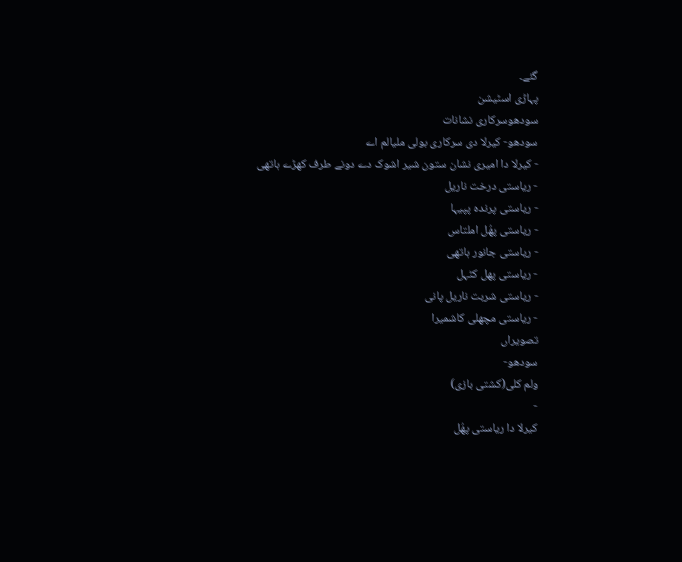گئے۔
پہاڑی اسٹیشن
سودھوسرکاری نشانات
سودھو- کیرلا دی سرکاری بولی ملیالم اے
- کیرلا دا امیری نشان ستون شیر اشوک دے دونے طرف کھڑے ہاتھی
- ریاستی درخت ناریل
- ریاستی پرندہ پپیہا
- ریاستی پھُل املتاس
- ریاستی جانور ہاتھی
- ریاستی پھل کٹہل
- ریاستی شربت ناریل پانی
- ریاستی مچھلی کاشمیرا
تصویراں
سودھو-
ولم کلی(کشتی بازی)
-
کیرلا دا ریاستی پھُل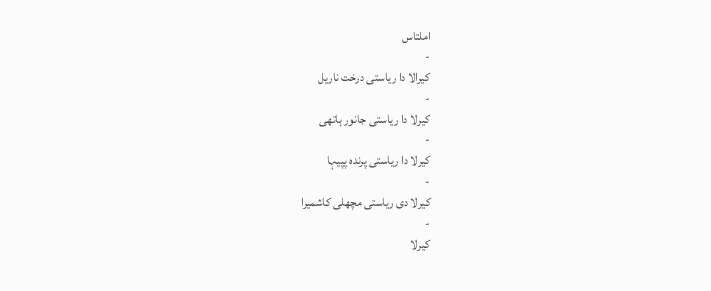املتاس
-
کیرالا دا ریاستی درخت ناریل
-
کیرلا دا ریاستی جانور ہاتھی
-
کیرلا دا ریاستی پرندہ پپیہا
-
کیرلا دی ریاستی مچھلی کاشمیرا
-
کیرلا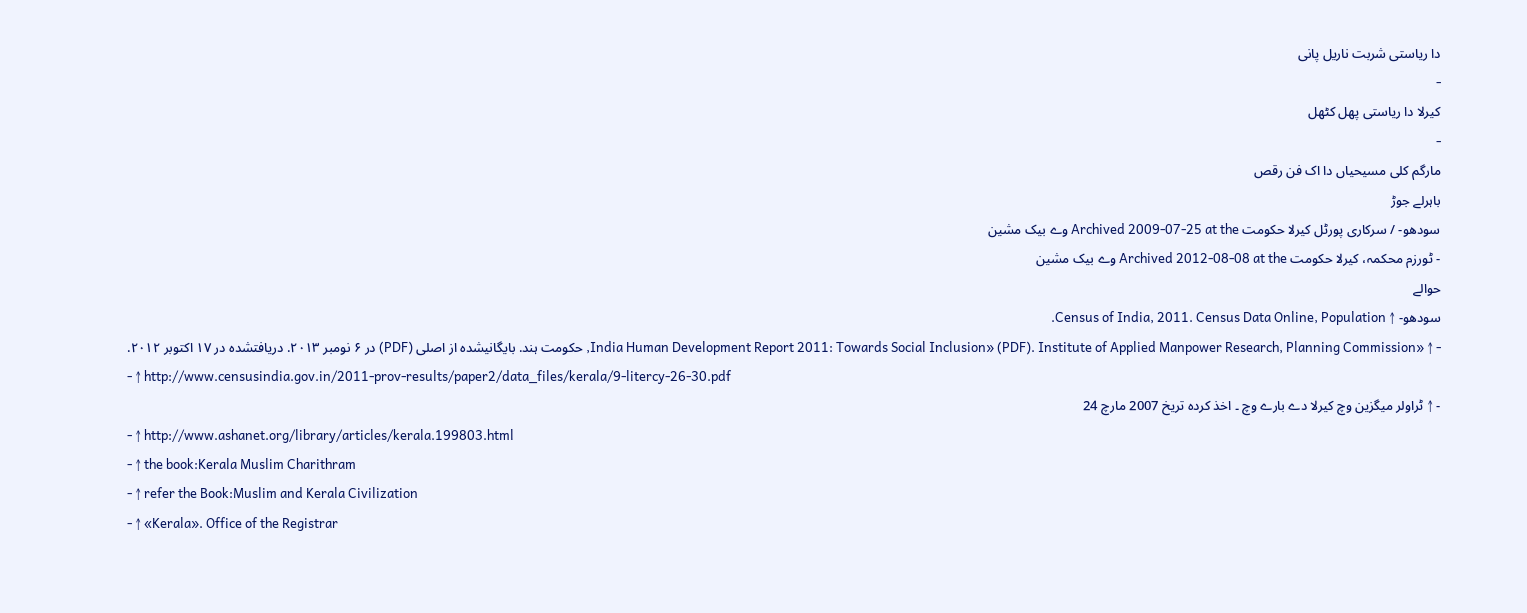دا ریاستی شربت ناریل پانی
-
کیرلا دا ریاستی پھل کٹھل
-
مارگم کلی مسیحیاں دا اک فن رقص
باہرلے جوڑ
سودھو- / سرکاری پورٹل کیرلا حکومت Archived 2009-07-25 at the وے بیک مشین
- ٹورزم محکمہ، کیرلا حکومت Archived 2012-08-08 at the وے بیک مشین
حوالے
سودھو- ↑ Census of India, 2011. Census Data Online, Population.
- ↑ «India Human Development Report 2011: Towards Social Inclusion» (PDF). Institute of Applied Manpower Research, Planning Commission, حکومت ہند. بایگانیشده از اصلی (PDF) در ۶ نومبر ۲۰۱۳. دریافتشده در ۱۷ اکتوبر ۲۰۱۲.
- ↑ http://www.censusindia.gov.in/2011-prov-results/paper2/data_files/kerala/9-litercy-26-30.pdf
- ↑ ٹراولر میگزین وچ کیرلا دے بارے وچ ۔ اخذ کردہ تریخ 2007 مارچ 24
- ↑ http://www.ashanet.org/library/articles/kerala.199803.html
- ↑ the book:Kerala Muslim Charithram
- ↑ refer the Book:Muslim and Kerala Civilization
- ↑ «Kerala». Office of the Registrar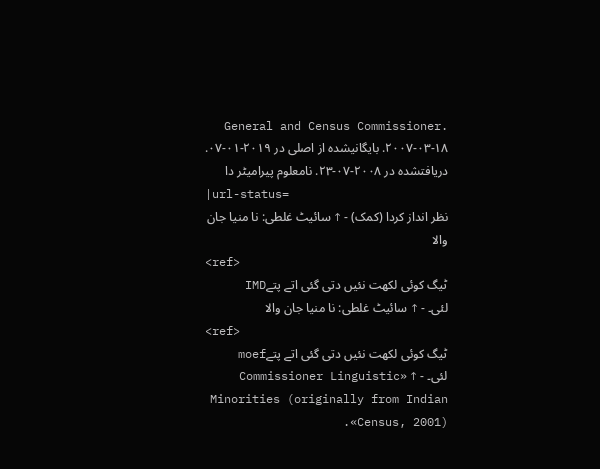General and Census Commissioner. ۲۰۰۷-۰۳-۱۸. بایگانیشده از اصلی در ۲۰۱۹-۰۱-۰۷. دریافتشده در ۲۰۰۸-۰۷-۲۳. نامعلوم پیرامیٹر دا
|url-status=
نظر انداز کردا (کمک) - ↑ سائیٹ غلطی: نا منیا جان والا
<ref>
ٹیگ کوئی لکھت نئیں دتی گئی اتے پتےIMD
لئی۔ - ↑ سائیٹ غلطی: نا منیا جان والا
<ref>
ٹیگ کوئی لکھت نئیں دتی گئی اتے پتےmoef
لئی۔ - ↑ «Commissioner Linguistic Minorities (originally from Indian Census, 2001)».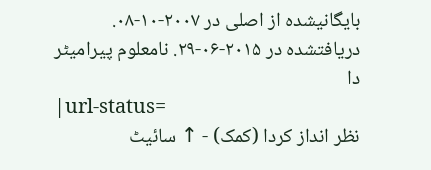بایگانیشده از اصلی در ۲۰۰۷-۱۰-۰۸. دریافتشده در ۲۰۱۵-۰۶-۲۹. نامعلوم پیرامیٹر دا
|url-status=
نظر انداز کردا (کمک) - ↑ سائیٹ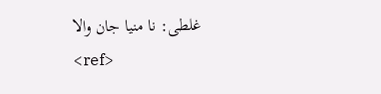غلطی: نا منیا جان والا
<ref>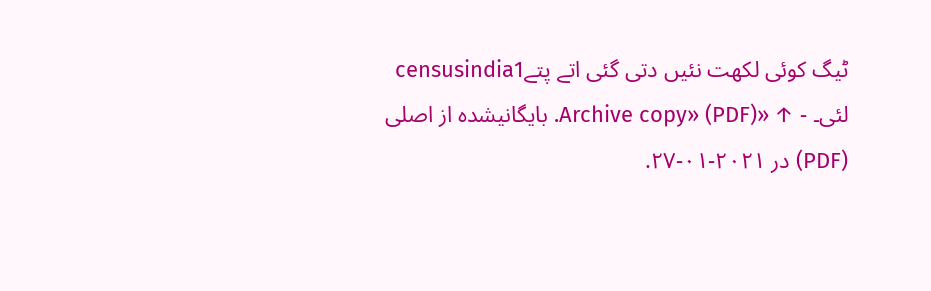ٹیگ کوئی لکھت نئیں دتی گئی اتے پتےcensusindia1
لئی۔ - ↑ «Archive copy» (PDF). بایگانیشده از اصلی (PDF) در ۲۰۲۱-۰۱-۲۷.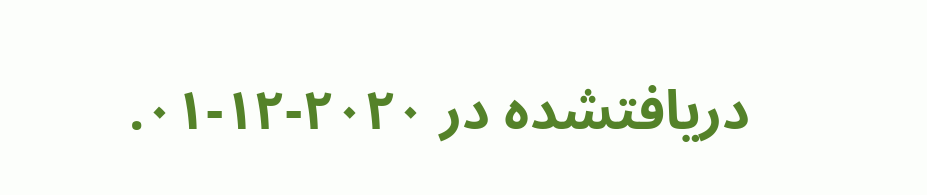دریافتشده در ۲۰۲۰-۱۲-۰۱.